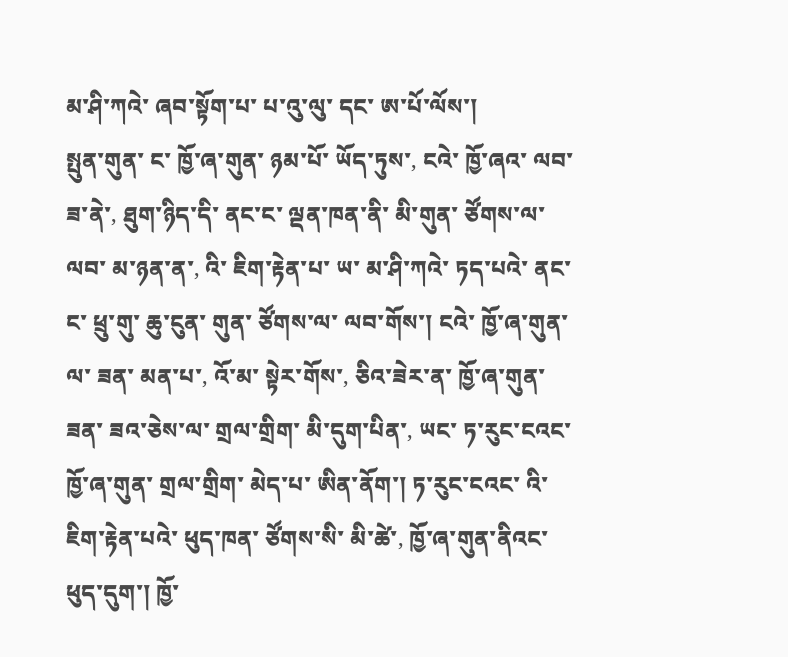མ་ཤི་ཀའེ་ ཞབ་སྟོག་པ་ པ་འུ་ལུ་ དང་ ཨ་པོ་ལོས་།
སྤུན་གུན་ ང་ ཁྱོ་ཞ་གུན་ ཉམ་པོ་ ཡོད་ཏུས་, ངའེ་ ཁྱོ་ཞའ་ ལབ་ ཟ་ནེ་, ཐུག་ཉིད་དི་ ནང་ང་ ལྡན་ཁན་ནི་ མི་གུན་ ཙོགས་ལ་ ལབ་ མ་ཉན་ན་, འི་ ཇིག་རྟེན་པ་ ཡ་ མ་ཤི་ཀའེ་ ཏད་པའེ་ ནང་ང་ ཕྲུ་གུ་ ཆུ་ངུན་ གུན་ ཙོགས་ལ་ ལབ་གོས་། ངའེ་ ཁྱོ་ཞ་གུན་ལ་ ཟན་ མན་པ་, འོ་མ་ སྟེར་གོས་, ཅིའ་ཟེར་ན་ ཁྱོ་ཞ་གུན་ ཟན་ ཟའ་ཅེས་ལ་ གྲལ་གྲིག་ མི་དུག་པིན་, ཡང་ ཏ་རུང་ངའང་ ཁྱོ་ཞ་གུན་ གྲལ་གྲིག་ མེད་པ་ ཨིན་ནོག་། ཏ་རུང་ངའང་ འི་ ཇིག་རྟེན་པའེ་ ཕུད་ཁན་ ཙོགས་སི་ མི་ཚེ་, ཁྱོ་ཞ་གུན་ནིའང་ ཕུད་དུག་། ཁྱོ་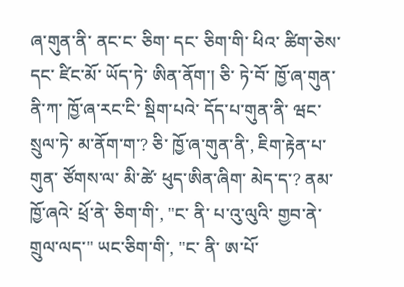ཞ་གུན་ནི་ ནང་ང་ ཅིག་ དང་ ཅིག་གི་ ཕིའ་ ཚིག་ཅེས་ དང་ ཛིང་མོ་ ཡོད་ཏེ་ ཨིན་ནོག་། ཅི་ ཏེ་བོ་ ཁྱོ་ཞ་གུན་ནི་ཀ་ ཁྱོ་ཞ་རང་ངི་ སྡིག་པའེ་ དོད་པ་གུན་ནི་ ཝང་སྲུལ་ཏེ་ མ་ནོག་ག་? ཅི་ ཁྱོ་ཞ་གུན་ནི་, ཇིག་རྟེན་པ་གུན་ ཙོགས་ལ་ མི་ཚེ་ ཕུད་ཨིན་ཞིག་ མེད་ད་? ནམ་ ཁྱོ་ཞའེ་ ཕྲོ་ནེ་ ཅིག་གི་, "ང་ ནི་ པ་འུ་ལུའི་ གྱབ་ནེ་ གྲུལ་ལད་" ཡང་ཅིག་གི་, "ང་ ནི་ ཨ་པོ་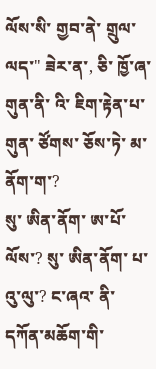ལོས་སི་ གྱབ་ནེ་ གྲུལ་ལད་" ཟེར་ན་, ཅི་ ཁྱོ་ཞ་གུན་ནི་ འི་ ཇིག་རྟེན་པ་གུན་ ཙོགས་ ཅོས་ཏེ་ མ་ནོག་ག་?
སུ་ ཨིན་ནོག་ ཨ་པོ་ལོས་? སུ་ ཨིན་ནོག་ པ་འུ་ལུ་? ང་ཞའ་ ནི་ དཀོན་མཆོག་གི་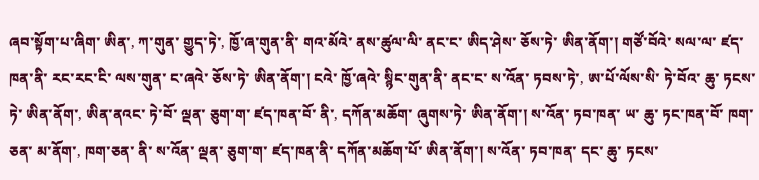ཞབ་སྟོག་པ་ཞིག་ ཨིན་, ཀ་གུན་ གྱུད་ཏེ་, ཁྱོ་ཞ་གུན་ནི་ གའ་མོའེ་ ནས་ཚུལ་ལི་ ནང་ང་ ཨིད་ཤེས་ ཅོས་ཏེ་ ཨིན་ནོག་། གཙོ་བོའེ་ སལ་ལ་ ཛད་ཁན་ནི་ རང་རང་ངི་ ལས་གུན་ ང་ཞའེ་ ཅོས་ཏེ་ ཨིན་ནོག་། ངའེ་ ཁྱོ་ཞའེ་ སྙིང་གུན་ནི་ ནང་ང་ ས་འོན་ ཏབས་ཏེ་, ཨ་པོ་ལོས་སི་ ཏེ་བོའ་ ཆུ་ ཏངས་ཏེ་ ཨིན་ནོག་, ཨིན་ནའང་ ཏེ་བོ་ ལྡན་ ཅུག་ག་ ཛད་ཁན་བོ་ ནི་, དཀོན་མཆོག་ ཞུགས་ཏེ་ ཨིན་ནོག་། ས་འོན་ ཏབ་ཁན་ ཡ་ ཆུ་ ཏང་ཁན་བོ་ ཁག་ཅན་ མ་ནོག་, ཁག་ཅན་ ནི་ ས་འོན་ ལྡན་ ཅུག་ག་ ཛད་ཁན་ནི་ དཀོན་མཆོག་པོ་ ཨིན་ནོག་། ས་འོན་ ཏབ་ཁན་ དང་ ཆུ་ ཏངས་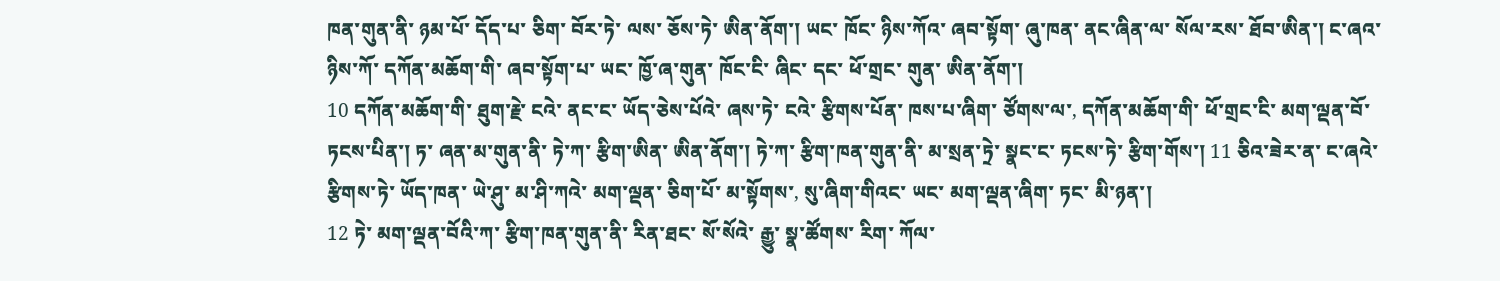ཁན་གུན་ནི་ ཉམ་པོ་ དོད་པ་ ཅིག་ བོར་ཏེ་ ལས་ ཅོས་ཏེ་ ཨིན་ནོག་། ཡང་ ཁོང་ ཉིས་ཀོའ་ ཞབ་སྟོག་ ཞུ་ཁན་ ནང་ཞིན་ལ་ སོལ་རས་ ཐོབ་ཨིན་། ང་ཞའ་ ཉིས་ཀོ་ དཀོན་མཆོག་གི་ ཞབ་སྟོག་པ་ ཡང་ ཁྱོ་ཞ་གུན་ ཁོང་ངི་ ཞིང་ དང་ ཕོ་གྲང་ གུན་ ཨིན་ནོག་།
10 དཀོན་མཆོག་གི་ ཐུག་རྗེ་ ངའེ་ ནང་ང་ ཡོད་ཅེས་པོའེ་ ཞས་ཏེ་ ངའེ་ རྩིགས་པོན་ ཁས་པ་ཞིག་ ཙོགས་ལ་, དཀོན་མཆོག་གི་ ཕོ་གྲང་ངི་ མག་ལྡན་བོ་ ཏངས་པིན་། ཏ་ ཞན་མ་གུན་ནི་ ཏེ་ཀ་ རྩིག་ཨིན་ ཨིན་ནོག་། ཏེ་ཀ་ རྩིག་ཁན་གུན་ནི་ མ་སྲན་ཏྲེ་ སྣང་ང་ ཏངས་ཏེ་ རྩིག་གོས་། 11 ཅིའ་ཟེར་ན་ ང་ཞའེ་ རྩིགས་ཏེ་ ཡོད་ཁན་ ཡེ་ཤུ་ མ་ཤི་ཀའེ་ མག་ལྡན་ ཅིག་པོ་ མ་སྟོགས་, སུ་ཞིག་གིའང་ ཡང་ མག་ལྡན་ཞིག་ ཏང་ མི་ཉན་།
12 ཏེ་ མག་ལྡན་བོའི་ཀ་ རྩིག་ཁན་གུན་ནི་ རིན་ཐང་ སོ་སོའེ་ རྒྱུ་ སྣ་ཚོགས་ རིག་ ཀོལ་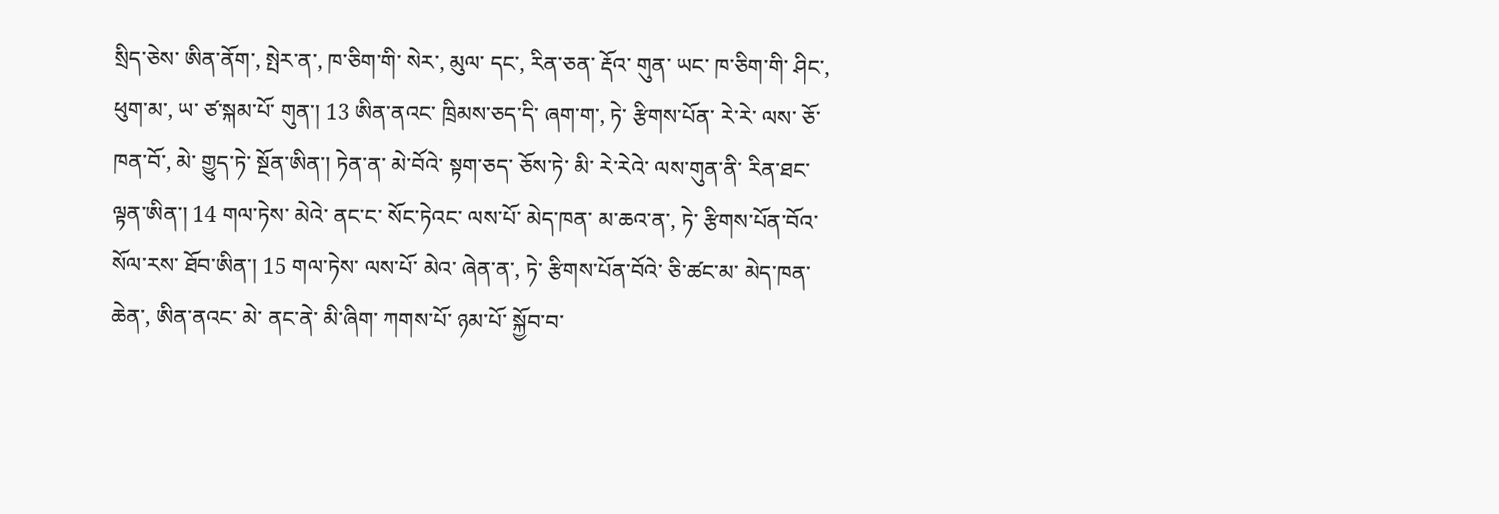སྲིད་ཅེས་ ཨིན་ནོག་, སྤེར་ན་, ཁ་ཅིག་གི་ སེར་, མུལ་ དང་, རིན་ཅན་ རྡོའ་ གུན་ ཡང་ ཁ་ཅིག་གི་ ཤིང་, ཕུག་མ་, ཡ་ ཙ་སྐམ་པོ་ གུན་། 13 ཨིན་ནའང་ ཁྲིམས་ཅད་དི་ ཞག་ག་, ཏེ་ རྩིགས་པོན་ རེ་རེ་ ལས་ ཅོ་ཁན་བོ་, མེ་ གྱུད་ཏེ་ སྔོན་ཨིན་། ཏེན་ན་ མེ་བོའེ་ སྟག་ཅད་ ཅོས་ཏེ་ མི་ རེ་རེའེ་ ལས་གུན་ནི་ རིན་ཐང་ ལྟན་ཨིན་། 14 གལ་ཏེས་ མེའེ་ ནང་ང་ སོང་ཏེའང་ ལས་པོ་ མེད་ཁན་ མ་ཆའ་ན་, ཏེ་ རྩིགས་པོན་བོའ་ སོལ་རས་ ཐོབ་ཨིན་། 15 གལ་ཏེས་ ལས་པོ་ མེའ་ ཞེན་ན་, ཏེ་ རྩིགས་པོན་བོའེ་ ཅི་ཚང་མ་ མེད་ཁན་ ཆེན་, ཨིན་ནའང་ མེ་ ནང་ནེ་ མི་ཞིག་ ཀགས་པོ་ ཉམ་པོ་ སྐྱོབ་བ་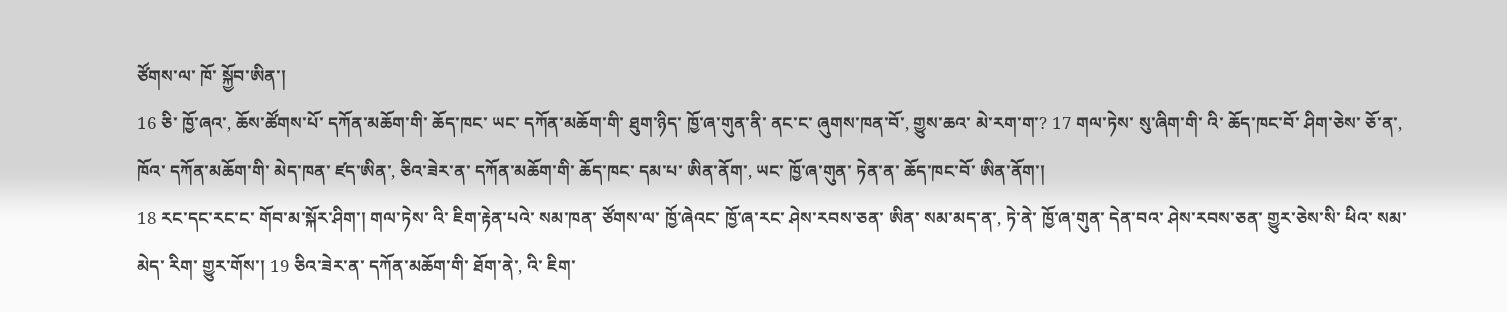ཙོགས་ལ་ ཁོ་ སྐྱོབ་ཨིན་།
16 ཅི་ ཁྱོ་ཞའ་, ཆོས་ཚོགས་པོ་ དཀོན་མཆོག་གི་ ཆོད་ཁང་ ཡང་ དཀོན་མཆོག་གི་ ཐུག་ཉིད་ ཁྱོ་ཞ་གུན་ནི་ ནང་ང་ ཞུགས་ཁན་བོ་, གྱུས་ཆའ་ མེ་རག་ག་? 17 གལ་ཏེས་ སུ་ཞིག་གི་ འི་ ཆོད་ཁང་བོ་ ཤིག་ཅེས་ ཅོ་ན་, ཁོའ་ དཀོན་མཆོག་གི་ མེད་ཁན་ ཛད་ཨིན་, ཅིའ་ཟེར་ན་ དཀོན་མཆོག་གི་ ཆོད་ཁང་ དམ་པ་ ཨིན་ནོག་, ཡང་ ཁྱོ་ཞ་གུན་ ཏེན་ན་ ཆོད་ཁང་བོ་ ཨིན་ནོག་།
18 རང་དང་རང་ང་ གོབ་མ་སྐོར་ཤིག་། གལ་ཏེས་ འི་ ཇིག་རྟེན་པའེ་ སམ་ཁན་ ཙོགས་ལ་ ཁྱོ་ཞེའང་ ཁྱོ་ཞ་རང་ ཤེས་རབས་ཅན་ ཨིན་ སམ་མད་ན་, ཏེ་ནེ་ ཁྱོ་ཞ་གུན་ དེན་བའ་ ཤེས་རབས་ཅན་ གྱུར་ཅེས་སི་ ཕིའ་ སམ་མེད་ རིག་ གྱུར་གོས་། 19 ཅིའ་ཟེར་ན་ དཀོན་མཆོག་གི་ ཐོག་ནེ་, འི་ ཇིག་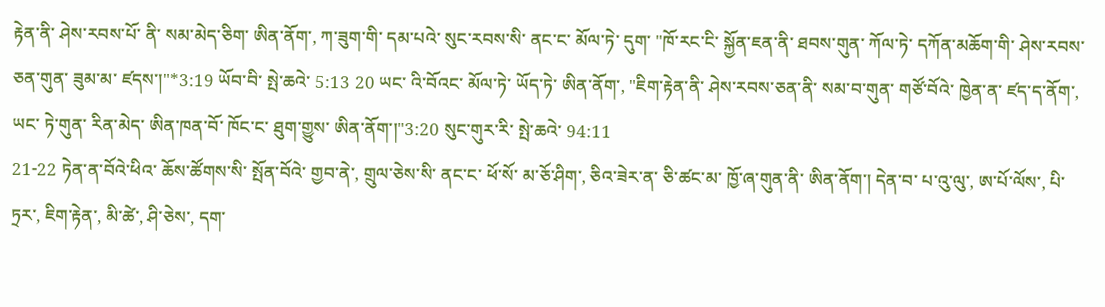རྟེན་ནི་ ཤེས་རབས་པོ་ ནི་ སམ་མེད་ཅིག་ ཨིན་ནོག་, ཀ་ཟུག་གི་ དམ་པའེ་ སུང་རབས་སི་ ནང་ང་ མོལ་ཏེ་ དུག་ "ཁོ་རང་ངི་ སྐྱོན་ཇན་ནི་ ཐབས་གུན་ ཀོལ་ཏེ་ དཀོན་མཆོག་གི་ ཤེས་རབས་ཅན་གུན་ ཟུམ་མ་ ཛདས་།"*3:19 ཡོབ་བི་ སྤེ་ཆའེ་ 5:13 20 ཡང་ འི་བོའང་ མོལ་ཏེ་ ཡོད་ཏེ་ ཨིན་ནོག་, "ཇིག་རྟེན་ནི་ ཤེས་རབས་ཅན་ནི་ སམ་བ་གུན་ གཙོ་བོའེ་ ཁྱེན་ན་ ཛད་ད་ནོག་, ཡང་ ཏེ་གུན་ རིན་མེད་ ཨིན་ཁན་བོ་ ཁོང་ང་ ཐུག་གྱུས་ ཨིན་ནོག་།"3:20 སུང་གུར་རི་ སྤེ་ཆའེ་ 94:11
21-22 ཏེན་ན་བོའེ་ཕིའ་ ཆོས་ཚོགས་སི་ སྤོན་བོའེ་ གྱབ་ནེ་, གྲུལ་ཅེས་སི་ ནང་ང་ ཕོ་སོ་ མ་ཅོ་ཤིག་, ཅིའ་ཟེར་ན་ ཅི་ཚང་མ་ ཁྱོ་ཞ་གུན་ནི་ ཨིན་ནོག་། དེན་བ་ པ་འུ་ལུ་, ཨ་པོ་ལོས་, པི་ཏྲར་, ཇིག་རྟེན་, མི་ཚེ་, ཤི་ཅེས་, དག་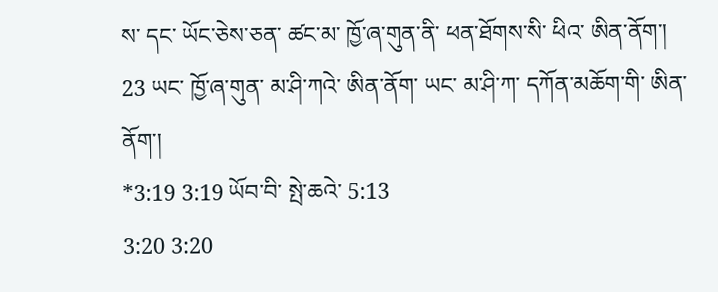ས་ དང་ ཡོང་ཅེས་ཅན་ ཚང་མ་ ཁྱོ་ཞ་གུན་ནི་ ཕན་ཐོགས་སི་ ཕིའ་ ཨིན་ནོག་། 23 ཡང་ ཁྱོ་ཞ་གུན་ མ་ཤི་ཀའེ་ ཨིན་ནོག་ ཡང་ མ་ཤི་ཀ་ དཀོན་མཆོག་གི་ ཨིན་ནོག་།
*3:19 3:19 ཡོབ་བི་ སྤེ་ཆའེ་ 5:13
3:20 3:20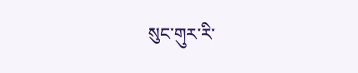སུང་གུར་རི་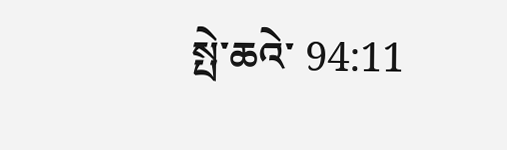སྤེ་ཆའེ་ 94:11